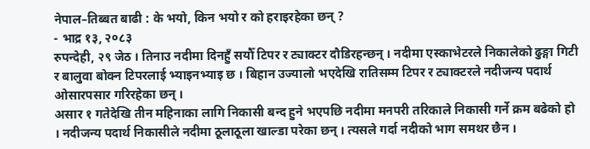नेपाल–तिब्बत बाढी : के भयो, किन भयो र को हराइरहेका छन् ?
- भाद्र १३, २०८३
रुपन्देही, २९ जेठ । तिनाउ नदीमा दिनहुँ सयौँ टिपर र ट्याक्टर दौडिरहन्छन् । नदीमा एस्काभेटरले निकालेको ढुङ्गा गिटी र बालुवा बोक्न टिपरलाई भ्याइनभ्याइ छ । बिहान उज्यालो भएदेखि रातिसम्म टिपर र ट्याक्टरले नदीजन्य पदार्थ ओसारपसार गरिरहेका छन् ।
असार १ गतेदेखि तीन महिनाका लागि निकासी बन्द हुने भएपछि नदीमा मनपरी तरिकाले निकासी गर्ने क्रम बढेको हो । नदीजन्य पदार्थ निकासीले नदीमा ठूलाठूला खाल्डा परेका छन् । त्यसले गर्दा नदीको भाग समथर छैन ।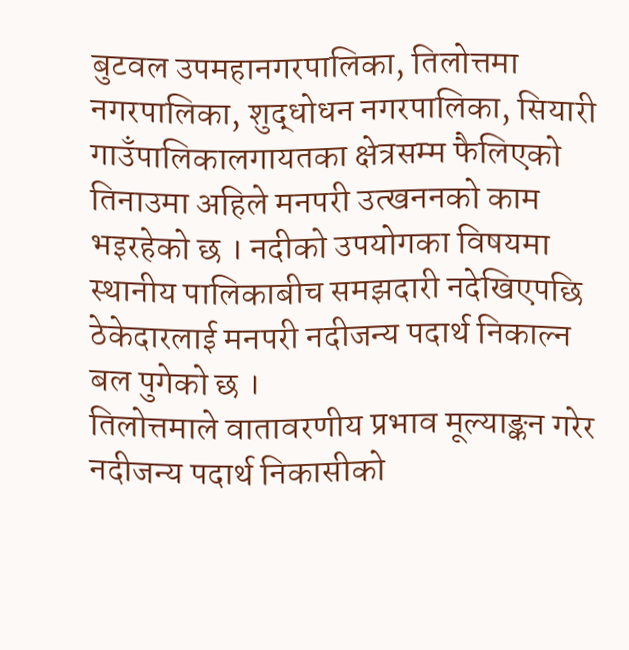बुटवल उपमहानगरपालिका, तिलोत्तमा नगरपालिका, शुद्धोधन नगरपालिका, सियारी गाउँपालिकालगायतका क्षेत्रसम्म फैलिएको तिनाउमा अहिले मनपरी उत्खननको काम भइरहेको छ । नदीको उपयोगका विषयमा स्थानीय पालिकाबीच समझदारी नदेखिएपछि ठेकेदारलाई मनपरी नदीजन्य पदार्थ निकाल्न बल पुगेको छ ।
तिलोत्तमाले वातावरणीय प्रभाव मूल्याङ्कन गरेर नदीजन्य पदार्थ निकासीको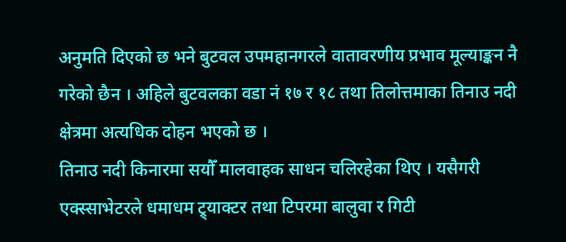अनुमति दिएको छ भने बुटवल उपमहानगरले वातावरणीय प्रभाव मूल्याङ्कन नै गरेको छैन । अहिले बुटवलका वडा नं १७ र १८ तथा तिलोत्तमाका तिनाउ नदी क्षेत्रमा अत्यधिक दोहन भएको छ ।
तिनाउ नदी किनारमा सयौँ मालवाहक साधन चलिरहेका थिए । यसैगरी एक्स्साभेटरले धमाधम ट्र्याक्टर तथा टिपरमा बालुवा र गिटी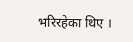भरिरहेका थिए ।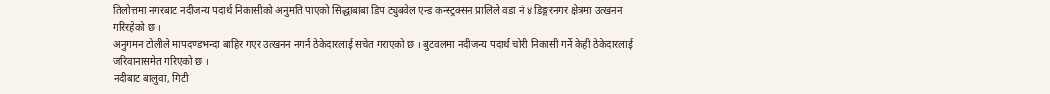तिलोत्तमा नगरबाट नदीजन्य पदार्थ निकासीको अनुमति पाएको सिद्धाबाबा डिप ट्युबवेल एन्ड कन्स्ट्रक्सन प्रालिले वडा नं ४ डिङ्गरनगर क्षेत्रमा उत्खनन गरिरहेको छ ।
अनुगमन टोलीले मापदण्डभन्दा बाहिर गएर उत्खनन नगर्न ठेकेदारलाई सचेत गराएको छ । बुटवलमा नदीजन्य पदार्थ चोरी निकासी गर्ने केही ठेकेदारलाई जरिवानासमेत गरिएको छ ।
नदीबाट बालुवा, गिटी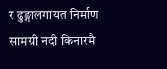र ढुङ्गालगायत निर्माण सामग्री नदी किनारमै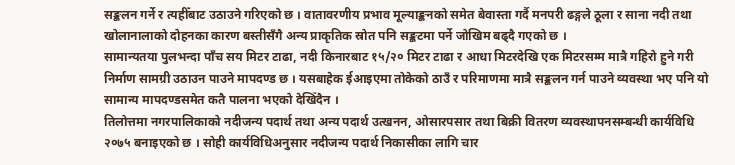सङ्कलन गर्ने र त्यहीँबाट उठाउने गरिएको छ । वातावरणीय प्रभाव मूल्याङ्कनको समेत बेवास्ता गर्दै मनपरी ढङ्गले ठूला र साना नदी तथा खोलानालाको दोहनका कारण बस्तीसँगै अन्य प्राकृतिक स्रोत पनि सङ्कटमा पर्ने जोखिम बढ्दै गएको छ ।
सामान्यतया पुलभन्दा पाँच सय मिटर टाढा, नदी किनारबाट १५/२० मिटर टाढा र आधा मिटरदेखि एक मिटरसम्म मात्रै गहिरो हुने गरी निर्माण सामग्री उठाउन पाउने मापदण्ड छ । यसबाहेक ईआइएमा तोकेको ठाउँ र परिमाणमा मात्रै सङ्कलन गर्न पाउने व्यवस्था भए पनि यो सामान्य मापदण्डसमेत कतै पालना भएको देखिँदैन ।
तिलोत्तमा नगरपालिकाको नदीजन्य पदार्थ तथा अन्य पदार्थ उत्खनन, ओसारपसार तथा बिक्री वितरण व्यवस्थापनसम्बन्धी कार्यविधि २०७५ बनाइएको छ । सोही कार्यविधिअनुसार नदीजन्य पदार्थ निकासीका लागि चार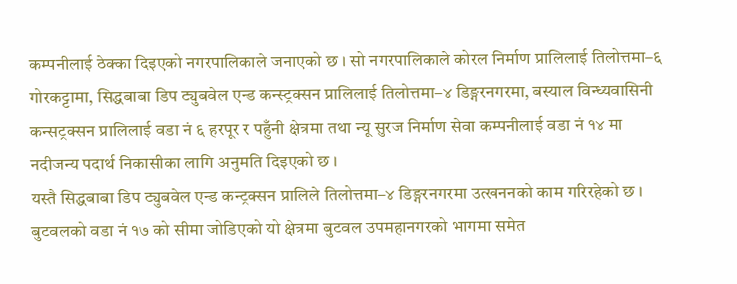कम्पनीलाई ठेक्का दिइएको नगरपालिकाले जनाएको छ । सो नगरपालिकाले कोरल निर्माण प्रालिलाई तिलोत्तमा–६ गोरकट्टामा, सिद्धबाबा डिप ट्युबवेल एन्ड कन्स्ट्रक्सन प्रालिलाई तिलोत्तमा–४ डिङ्गरनगरमा, बस्याल विन्ध्यवासिनी कन्सट्रक्सन प्रालिलाई वडा नं ६ हरपूर र पहुँनी क्षेत्रमा तथा न्यू सुरज निर्माण सेवा कम्पनीलाई वडा नं १४ मा नदीजन्य पदार्थ निकासीका लागि अनुमति दिइएको छ ।
यस्तै सिद्धबाबा डिप ट्युबवेल एन्ड कन्ट्रक्सन प्रालिले तिलोत्तमा–४ डिङ्गरनगरमा उत्खननको काम गरिरहेको छ । बुटवलको वडा नं १७ को सीमा जोडिएको यो क्षेत्रमा बुटवल उपमहानगरको भागमा समेत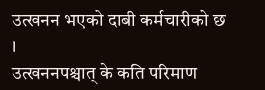उत्खनन भएको दाबी कर्मचारीको छ ।
उत्खननपश्चात् के कति परिमाण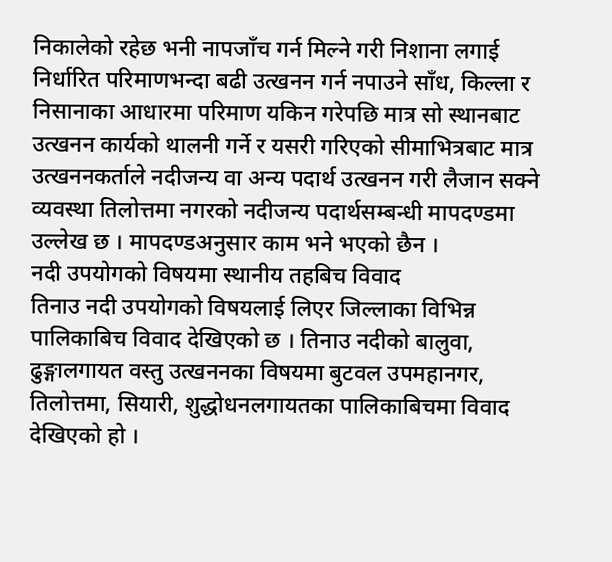निकालेको रहेछ भनी नापजाँच गर्न मिल्ने गरी निशाना लगाई निर्धारित परिमाणभन्दा बढी उत्खनन गर्न नपाउने साँध, किल्ला र निसानाका आधारमा परिमाण यकिन गरेपछि मात्र सो स्थानबाट उत्खनन कार्यको थालनी गर्ने र यसरी गरिएको सीमाभित्रबाट मात्र उत्खननकर्ताले नदीजन्य वा अन्य पदार्थ उत्खनन गरी लैजान सक्ने व्यवस्था तिलोत्तमा नगरको नदीजन्य पदार्थसम्बन्धी मापदण्डमा उल्लेख छ । मापदण्डअनुसार काम भने भएको छैन ।
नदी उपयोगको विषयमा स्थानीय तहबिच विवाद
तिनाउ नदी उपयोगको विषयलाई लिएर जिल्लाका विभिन्न पालिकाबिच विवाद देखिएको छ । तिनाउ नदीको बालुवा, ढुङ्गालगायत वस्तु उत्खननका विषयमा बुटवल उपमहानगर, तिलोत्तमा, सियारी, शुद्धोधनलगायतका पालिकाबिचमा विवाद देखिएको हो ।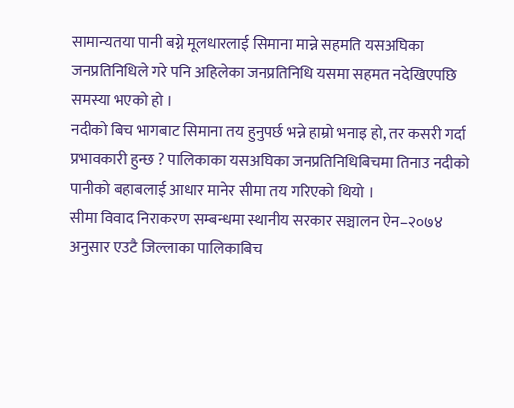सामान्यतया पानी बग्ने मूलधारलाई सिमाना मान्ने सहमति यसअघिका जनप्रतिनिधिले गरे पनि अहिलेका जनप्रतिनिधि यसमा सहमत नदेखिएपछि समस्या भएको हो ।
नदीको बिच भागबाट सिमाना तय हुनुपर्छ भन्ने हाम्रो भनाइ हो, तर कसरी गर्दा प्रभावकारी हुन्छ ? पालिकाका यसअघिका जनप्रतिनिधिबिचमा तिनाउ नदीको पानीको बहाबलाई आधार मानेर सीमा तय गरिएको थियो ।
सीमा विवाद निराकरण सम्बन्धमा स्थानीय सरकार सञ्चालन ऐन–२०७४ अनुसार एउटै जिल्लाका पालिकाबिच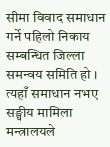सीमा विवाद समाधान गर्ने पहिलो निकाय सम्बन्धित जिल्ला समन्वय समिति हो । त्यहाँ समाधान नभए सङ्घीय मामिला मन्त्रालयले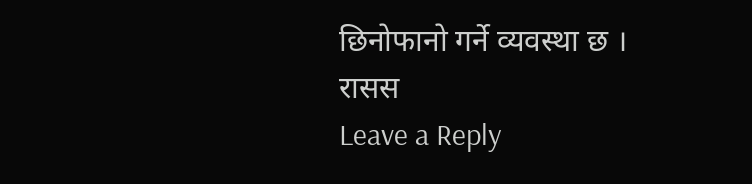छिनोफानो गर्ने व्यवस्था छ ।
रासस
Leave a Reply